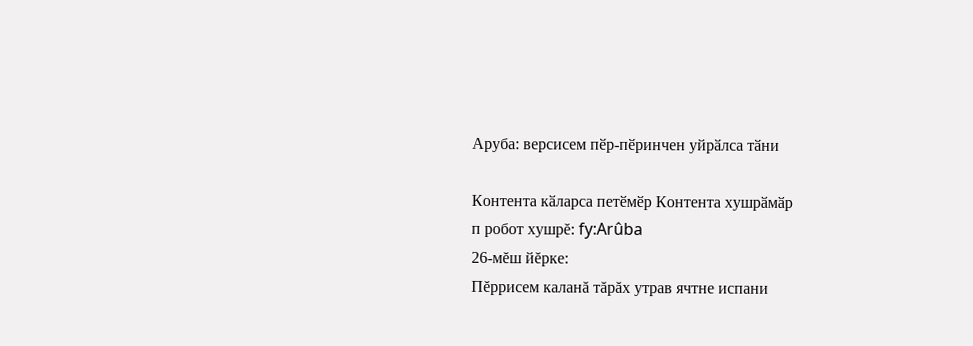Аруба: версисем пӗр-пӗринчен уйрӑлса тӑни

Контента кӑларса петӗмӗр Контента хушрӑмӑр
п робот хушрĕ: fy:Arûba
26-мĕш йĕрке:
Пĕррисем каланă тăрăх утрав ячтне испани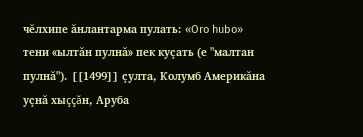чĕлхипе ăнлантарма пулать: «Oro hubo» тени «ылтăн пулнă» пек куçать (е "малтан пулнă"). [[1499]] çулта, Колумб Америкăна уçнă хыççăн, Аруба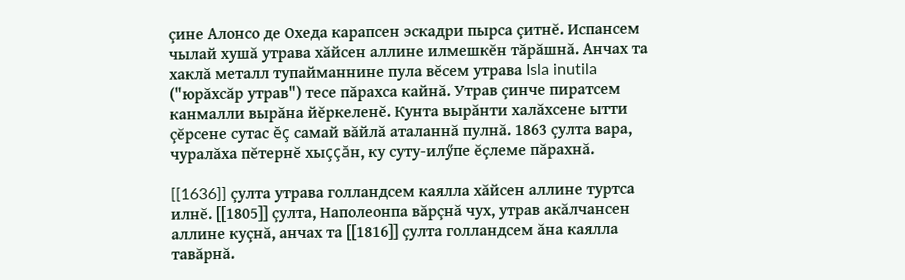çине Алонсо де Охеда карапсен эскадри пырса çитнĕ. Испансем чылай хушă утрава хăйсен аллине илмешкĕн тăрăшнă. Анчах та хаклă металл тупайманнине пула вĕсем утрава Isla inutila ("юрăхсăр утрав") тесе пăрахса кайнă. Утрав çинче пиратсем канмалли вырăна йĕркеленĕ. Кунта вырăнти халăхсене ытти çĕрсене сутас ĕç самай вăйлă аталаннă пулнă. 1863 çулта вара, чуралăха пĕтернĕ хыççăн, ку суту-илӳпе ĕçлеме пăрахнă.

[[1636]] çулта утрава голландсем каялла хăйсен аллине туртса илнĕ. [[1805]] çулта, Наполеонпа вăрçнă чух, утрав акăлчансен аллине куçнă, анчах та [[1816]] çулта голландсем ăна каялла тавăрнă.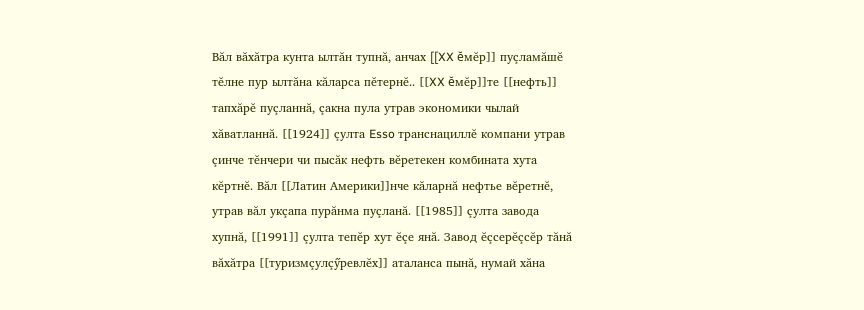Вăл вăхăтра кунта ылтăн тупнă, анчах [[XX ĕмĕр]] пуçламăшĕ тĕлне пур ылтăна кăларса пĕтернĕ.. [[XX ĕмĕр]]те [[нефть]] тапхăрĕ пуçланнă, çакна пула утрав экономики чылай хăватланнă. [[1924]] çулта Esso транснациллĕ компани утрав çинче тĕнчери чи пысăк нефть вĕретекен комбината хута кĕртнĕ. Вăл [[Латин Америки]]нче кăларнă нефтье вĕретнĕ, утрав вăл укçапа пурăнма пуçланă. [[1985]] çулта завода хупнă, [[1991]] çулта тепĕр хут ĕçе янă. Завод ĕçсерĕçсĕр тăнă вăхăтра [[туризмçулçӳревлĕх]] аталанса пынă, нумай хăна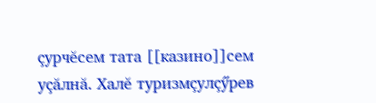çурчĕсем тата [[казино]]сем уçăлнă. Халĕ туризмçулçӳрев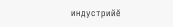индустрийĕ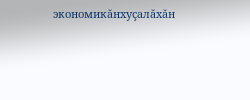экономикăнхуçалăхăн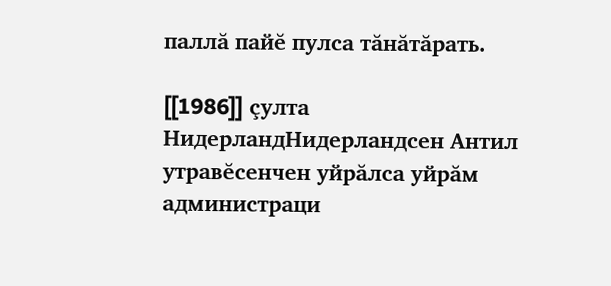паллă пайĕ пулса тăнăтăрать.

[[1986]] çулта НидерландНидерландсен Антил утравĕсенчен уйрăлса уйрăм администраци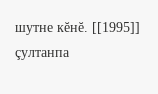шутне кĕнĕ. [[1995]] çултанпа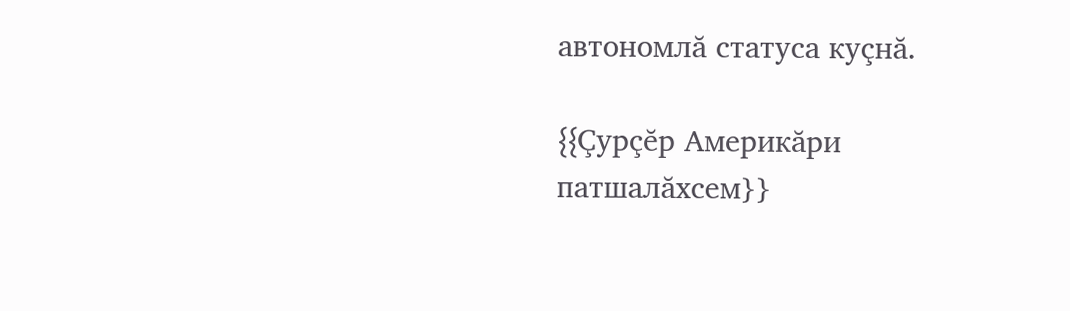автономлă статуса куçнă.

{{Çурçĕр Америкăри патшалăхсем}}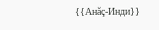{{Анăç-Инди}}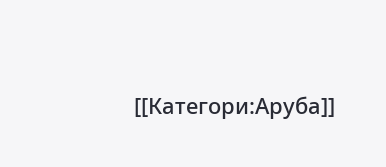[[Категори:Аруба]]